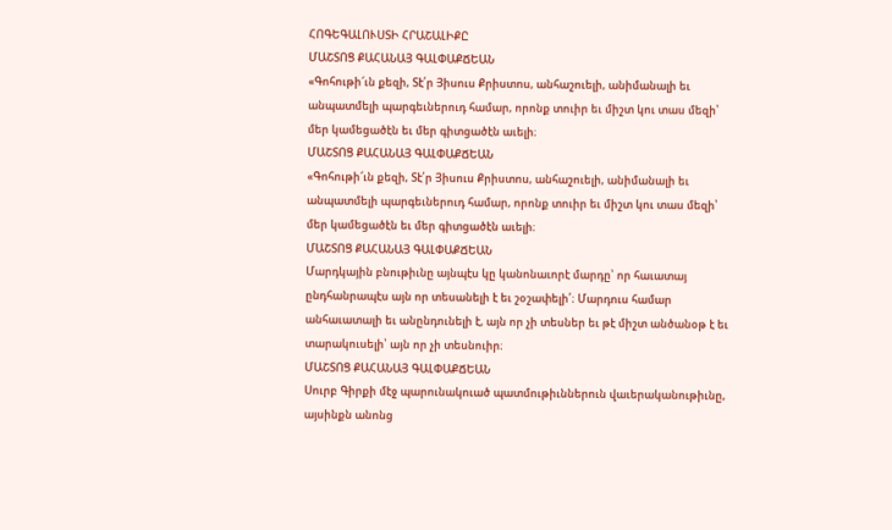ՀՈԳԵԳԱԼՈՒՍՏԻ ՀՐԱՇԱԼԻՔԸ
ՄԱՇՏՈՑ ՔԱՀԱՆԱՅ ԳԱԼՓԱՔՃԵԱՆ
«Գոհութի՜ւն քեզի, Տէ՛ր Յիսուս Քրիստոս, անհաշուելի, անիմանալի եւ անպատմելի պարգեւներուդ համար, որոնք տուիր եւ միշտ կու տաս մեզի՝ մեր կամեցածէն եւ մեր գիտցածէն աւելի։
ՄԱՇՏՈՑ ՔԱՀԱՆԱՅ ԳԱԼՓԱՔՃԵԱՆ
«Գոհութի՜ւն քեզի, Տէ՛ր Յիսուս Քրիստոս, անհաշուելի, անիմանալի եւ անպատմելի պարգեւներուդ համար, որոնք տուիր եւ միշտ կու տաս մեզի՝ մեր կամեցածէն եւ մեր գիտցածէն աւելի։
ՄԱՇՏՈՑ ՔԱՀԱՆԱՅ ԳԱԼՓԱՔՃԵԱՆ
Մարդկային բնութիւնը այնպէս կը կանոնաւորէ մարդը՝ որ հաւատայ ընդհանրապէս այն որ տեսանելի է եւ շօշափելի՛։ Մարդուս համար անհաւատալի եւ անընդունելի է, այն որ չի տեսներ եւ թէ միշտ անծանօթ է եւ տարակուսելի՝ այն որ չի տեսնուիր։
ՄԱՇՏՈՑ ՔԱՀԱՆԱՅ ԳԱԼՓԱՔՃԵԱՆ
Սուրբ Գիրքի մէջ պարունակուած պատմութիւններուն վաւերականութիւնը, այսինքն անոնց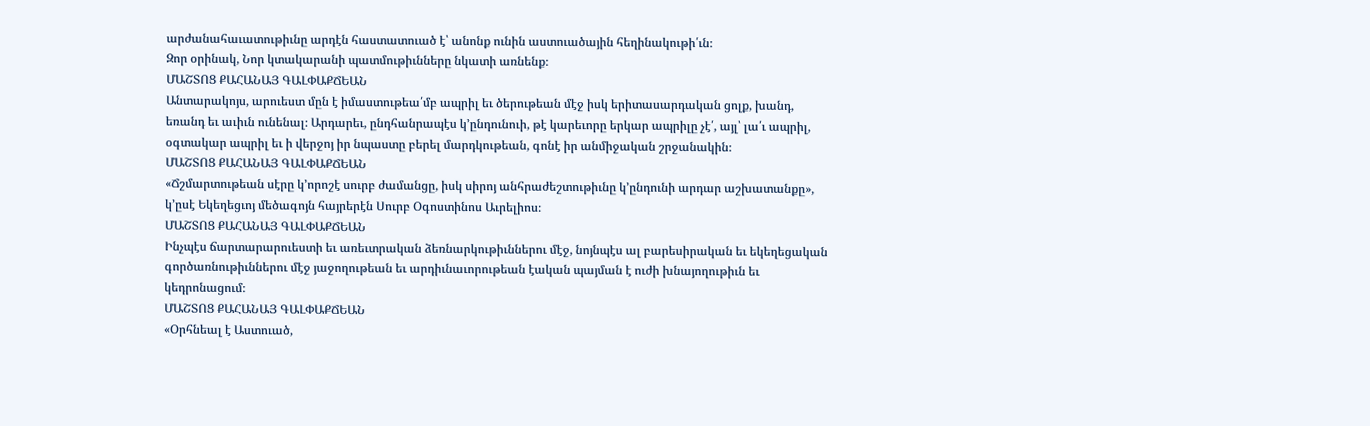արժանահաւատութիւնը արդէն հաստատուած է՝ անոնք ունին աստուածային հեղինակութի՛ւն։
Զոր օրինակ, Նոր կտակարանի պատմութիւնները նկատի առնենք։
ՄԱՇՏՈՑ ՔԱՀԱՆԱՅ ԳԱԼՓԱՔՃԵԱՆ
Անտարակոյս, արուեստ մըն է իմաստութեա՛մբ ապրիլ եւ ծերութեան մէջ իսկ երիտասարդական ցոլք, խանդ, եռանդ եւ աւիւն ունենալ։ Արդարեւ, ընդհանրապէս կ՚ընդունուի, թէ կարեւորը երկար ապրիլը չէ՛, այլ՝ լա՛ւ ապրիլ, օգտակար ապրիլ եւ ի վերջոյ իր նպաստը բերել մարդկութեան, գոնէ իր անմիջական շրջանակին։
ՄԱՇՏՈՑ ՔԱՀԱՆԱՅ ԳԱԼՓԱՔՃԵԱՆ
«Ճշմարտութեան սէրը կ՚որոշէ սուրբ ժամանցը, իսկ սիրոյ անհրաժեշտութիւնը կ՚ընդունի արդար աշխատանքը», կ՚ըսէ Եկեղեցւոյ մեծագոյն հայրերէն Սուրբ Օգոստինոս Աւրելիոս։
ՄԱՇՏՈՑ ՔԱՀԱՆԱՅ ԳԱԼՓԱՔՃԵԱՆ
Ինչպէս ճարտարարուեստի եւ առեւտրական ձեռնարկութիւններու մէջ, նոյնպէս ալ բարեսիրական եւ եկեղեցական գործառնութիւններու մէջ յաջողութեան եւ արդիւնաւորութեան էական պայման է ուժի խնայողութիւն եւ կեդրոնացում։
ՄԱՇՏՈՑ ՔԱՀԱՆԱՅ ԳԱԼՓԱՔՃԵԱՆ
«Օրհնեալ է Աստուած,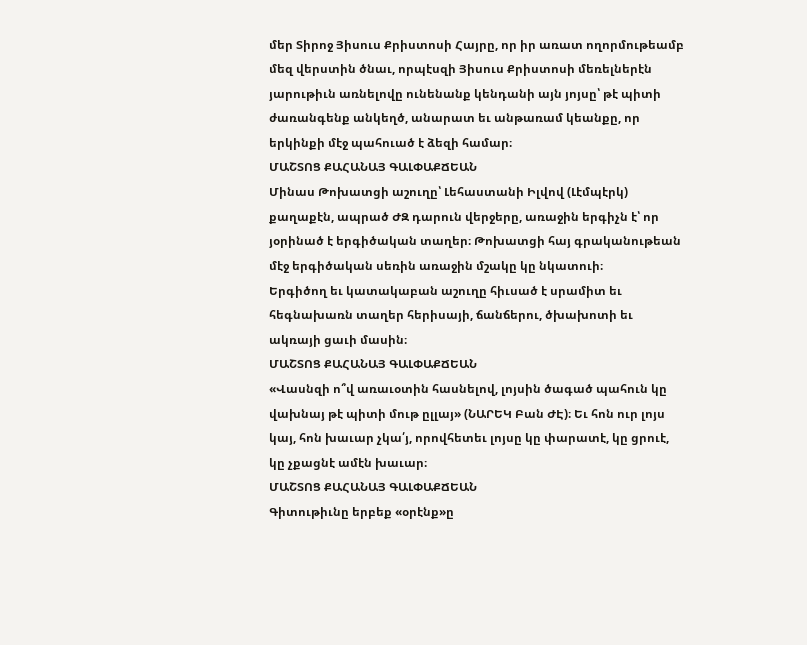մեր Տիրոջ Յիսուս Քրիստոսի Հայրը, որ իր առատ ողորմութեամբ մեզ վերստին ծնաւ, որպէսզի Յիսուս Քրիստոսի մեռելներէն յարութիւն առնելովը ունենանք կենդանի այն յոյսը՝ թէ պիտի ժառանգենք անկեղծ, անարատ եւ անթառամ կեանքը, որ երկինքի մէջ պահուած է ձեզի համար։
ՄԱՇՏՈՑ ՔԱՀԱՆԱՅ ԳԱԼՓԱՔՃԵԱՆ
Մինաս Թոխատցի աշուղը՝ Լեհաստանի Իլվով (Լէմպէրկ) քաղաքէն, ապրած ԺԶ դարուն վերջերը, առաջին երգիչն է՝ որ յօրինած է երգիծական տաղեր։ Թոխատցի հայ գրականութեան մէջ երգիծական սեռին առաջին մշակը կը նկատուի։
Երգիծող եւ կատակաբան աշուղը հիւսած է սրամիտ եւ հեգնախառն տաղեր հերիսայի, ճանճերու, ծխախոտի եւ ակռայի ցաւի մասին։
ՄԱՇՏՈՑ ՔԱՀԱՆԱՅ ԳԱԼՓԱՔՃԵԱՆ
«Վասնզի ո՞վ առաւօտին հասնելով, լոյսին ծագած պահուն կը վախնայ թէ պիտի մութ ըլլայ» (ՆԱՐԵԿ Բան ԺԷ)։ Եւ հոն ուր լոյս կայ, հոն խաւար չկա՛յ, որովհետեւ լոյսը կը փարատէ, կը ցրուէ, կը չքացնէ ամէն խաւար։
ՄԱՇՏՈՑ ՔԱՀԱՆԱՅ ԳԱԼՓԱՔՃԵԱՆ
Գիտութիւնը երբեք «օրէնք»ը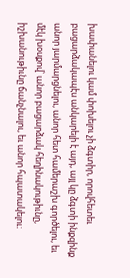խափանելու կամ փոխելու չի ձգտիր, որովհետեւ բացարձակապէս անկարելի է այդ, այլ կը ձգտի ինքզինք անոր յարմարցնելու, անոր հետ համերաշխ գործելու, եւ մէկ խօսքով՝ անոր բացարձակ հեղինակութիւնը, իշխանութիւնը ճանչնալու, եւ անոր հպատակելու։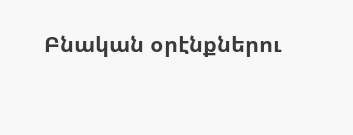Բնական օրէնքներու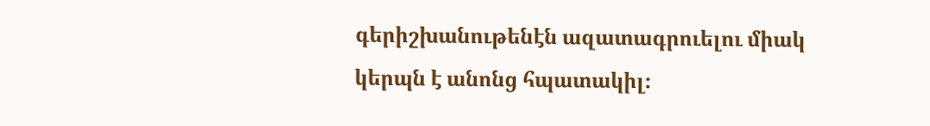գերիշխանութենէն ազատագրուելու միակ կերպն է անոնց հպատակիլ։